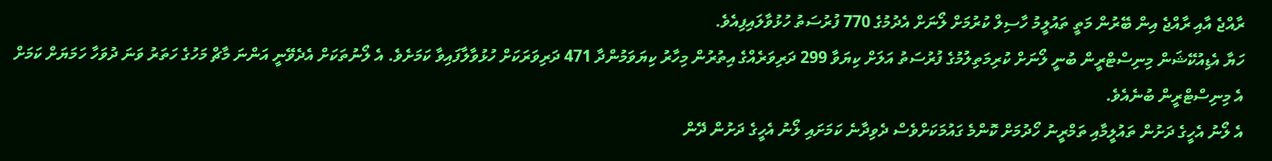ރާއްޖެ އާއި ރާއްޖެ އިން ބޭރުން މަތީ ތައުލީމު ހާސިލް ކުރުމަށް ލޯނަށް އެދުމުގެ 770 ފުރުސަތު ހުޅުވާލައިފިއެވެ.
ހަޔާ އެޑިއުކޭޝަން މިނިސްޓްރީން ބުނީ ލޯނަށް ކުރިމަތިލުމުގެ ފުރުސަތު އަލަށް ކިޔަވާ 299 ދަރިވަރެއްގެ އިތުރުން މިހާރު ކިޔަވަމުންދާ 471 ދަރިވަރަކަށް ހުޅުވާލާފައިވާ ކަމަށެވެ. އެ ލޯނުތަކަށް އެދެވޭނީ އަންނަ މާޗް މަހުގެ ހަތަރު ވަނަ ދުވަހާ ހަމަޔަށް ކަމަށް އެ މިނިސްޓްރީން ބުނެއެވެ.
އެ ލޯނު އެހީގެ ދަށުން ތައުލީމާއި ތަމްރީނު ހޯދުމަށް ކޮންމެ ގައުމަކަށްވެސް ދެވިދާނެ ކަމަށައި ލޯނު އެހީގެ ދަށުން ދޭން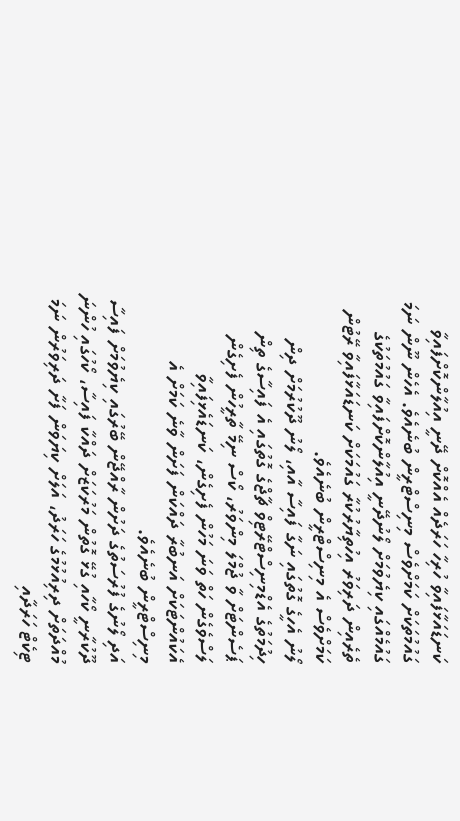ކަނޑައަޅާފައިވާ ހުރިހާ ހަރަދެއް އެއްކޮށް ދޭނީ އިއުލާންކޮށްފައިވާ ގައުމުތަކަށް ކަމަށްވެސް މިނިސްޓްރީން ބުނެއެވެ. އެހެން ނޫން ނަމަ ގައުމެއްގައި ކިޔެވުމަށް ލޯނުދޭނީ އިއުލާންކޮށްފައިވާ ގައުމުތަކުގެ ތެރެއިން ދަރިވަރު އިހުތިޔާރުކުރާ ގައުމަކަށް ކަނޑައަޅާފައިވާ ރޭޓުން ކަމަށްވެސް އެ މިނިސްޓްރީން ބުނެއެވެ.
ލޯނު އެހީގެ ގޮތުގައި ނަގާ ފައިސާ އާއި، ލޯނު ދޫކުރުމަށް ދިން ހިދުމަތުގެ އެޑްމިނިސްޓްރޭޓިވް ޗާޖްގެ ގޮތުގައި އެ ފައިސާގެ ތިން ޕަސެންޓަށް ވާ ޖުމްލަ މިންވަރު، ކޯސް ނިމޭ ތާރީހުން ފެށިގެން ލަސްވެގެން ހަތް ވަނަ މަހުން ފެށިގެން، ކަނޑައެޅިފައިވާ އެކައުންޓަކަށް އަނބުރާ ދައްކަން ފަށަން ވާނެ ކަމަށް އެ މިނިސްޓްރީން ބުނެއެވެ.
އަދި ލޯނުގެ ފުރުސަތުގެ ދަށުން ރާއްޖޭން ބޭރުގައި ކިޔެވުމަށް ފައިސާ ދޫކުރާނީ ކޯހާއި ގުޅޭ ގޮތުން މަރުކަޒަށް ދައްކާ ފައިސާ، ކޯހުގައި ހުންނަ މުއްދަތަށް ދިރިއުޅުމުގެ ހަރަދު، އަލަށް ކިޔަވަން ފަށާ ދަރިވަރުން ނަމަ ޓިކެޓް ހަރަދާއި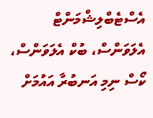އެސްޓެބްލިޝްމަންޓް އެލަވަންސް، ބުކް އެލަވަންސް، ކޯސް ނިމި އަނބުރާ އައުމަށް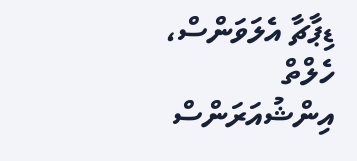ޑިޕާޗާ އެލަވަންސް، ހެލްތް އިންޝުއަރަންސް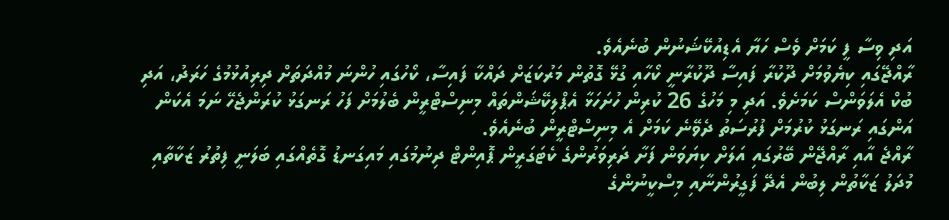އަދި ވިސާ ފީ ކަމަށް ވެސް ހަޔާ އެޑިއުކޭޝަނުން ބުނެއެވެ.
ރާއްޖޭގައި ކިޔެވުމަށް ދޫކުރާ ފައިސާ ދޫކުރާނީ ކޯހާއި ގުޅޭ ގޮތުން މަރުކަޒަށް ދައްކާ ފައިސާ، ކޯހުގައި ހުންނަ މުއްދަތަށް ދިރިއުޅުމުގެ ހަރަދު، އަދި ބުކް އެލަވަންސް ކަމަށެވެ. އަދި މި މަހުގެ 26 ކުރިން ހުށަހަޅާ އެޕްލިކޭޝަންތައް މިނިސްޓްރީން ބެލުމަށް ފަހު ރަނގަޅު ކުރަންޖެހޭ ނަމަ އެކަން އަންގައި ރަނގަޅު ކުރުމަށް ފުރުސަތު ދެވޭނެ ކަމަށް އެ މިނިސްޓްރީން ބުނެއެވެ.
ރާއްޖެ އާއި ރާއްޖޭން ބޭރުގައި އަލަށް ކިޔަވަން ފަށާ ދަރިވަރުންގެ ކެޓަގަރީން ޕޮއިންޓް ދިނުމުގައި މައިގަނޑު ގޮތެއްގައި ބަލަނީ ފިތުރު ޒަކާތާއި މުދަލު ޒަކާތުން ލިބުން އެދޭ ފަގީރުންނާއި މިސްކީނުންގެ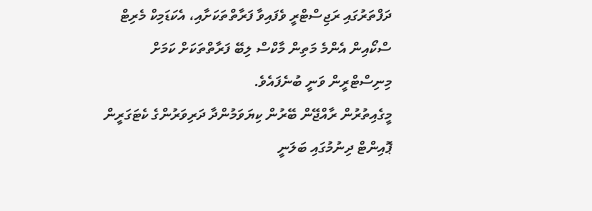ދަފްތަރުގައި ރަޖިސްޓްރީ ވެފައިވާ ފަރާތްތަކަށާއި، އެކަޑަމިކް މެރިޓް ސްކޯއިން އެންމެ މަތިން މާކްސް ލިބޭ ފަރާތްތަކަށް ކަމަށް މިނިސްޓްރީން ވަނީ ބުނެފައެވެ.
މީގެއިތުރުން ރާއްޖޭން ބޭރުން ކިޔަވަމުންދާ ދަރިވަރުންގެ ކެޓަގަރީން ޕޮއިންޓް ދިނުމުގައި ބަލަނީ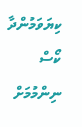ކިޔަވަމުންދާ ކޯސް ނިންމުމަށް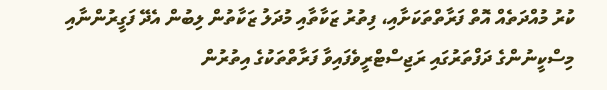ކުރު މުއްދަތެއް އޮތް ފަރާތްތަކަށާއި، ފިތުރު ޒަކާތާއި މުދަލު ޒަކާތުން ލިބުން އެދޭ ފަގީރުންނާއި މިސްކީނުންގެ ދަފްތަރުގައި ރަޖިސްޓްރީވެފައިވާ ފަރާތްތަކުގެ އިތުރުން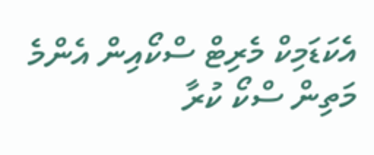އެކަޑަމިކް މެރިޓް ސްކޯއިން އެންމެ މަތިން ސްކޯ ކުރާ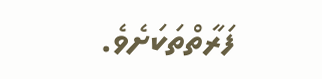ފަރާތްތަކަށެވެ.